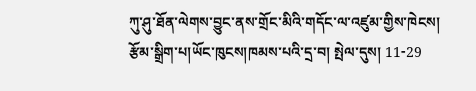ཀུ་ཤུ་ཐོན་ལེགས་བྱུང་ནས་གྲོང་མིའི་གདོང་ལ་འཛུམ་གྱིས་ཁེངས།
རྩོམ་སྒྲིག་པ།ཡོང་ཁུངས།ཁམས་པའི་དྲ་བ། སྤེལ་དུས། 11-29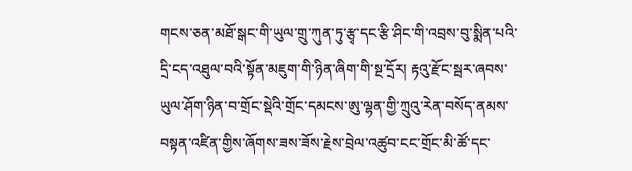གངས་ཅན་མཐོ་སྒང་གི་ཡུལ་གྲུ་ཀུན་ཏུ་རྩྭ་དང་རྩི་ཤིང་གི་འབྲས་བུ་སྨིན་པའི་དྲི་ངད་འཐུལ་བའི་སྟོན་མཇུག་གི་ཉིན་ཞིག་གི་སྔ་དྲོར། རྟའུ་རྫོང་སྦར་ཞབས་ཡུལ་ཤོག་ཉིན་བ་གྲོང་སྡེའི་གྲོང་དམངས་ཨུ་ལྷན་གྱི་ཀྲུའུ་རེན་བསོད་ནམས་བསྟན་འཛིན་གྱིས་ཞོགས་ཟས་ཟོས་རྗེས་བྲེལ་འཚུབ་ངང་གྲོང་མི་ཚོ་དང་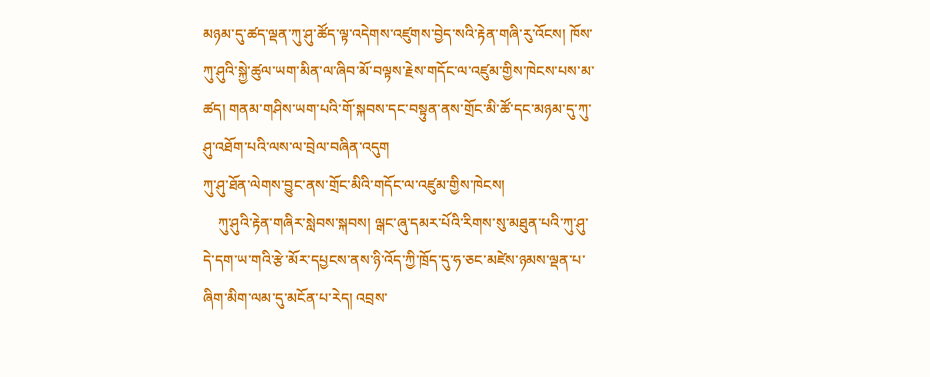མཉམ་དུ་ཚད་ལྡན་ཀུ་ཤུ་ཚོད་ལྟ་འདེགས་འཛུགས་བྱེད་སའི་རྟེན་གཞི་རུ་འོངས། ཁོས་ཀུ་ཤུའི་སྐྱེ་ཚུལ་ཡག་མིན་ལ་ཞིབ་མོ་བལྟས་རྗེས་གདོང་ལ་འཛུམ་གྱིས་ཁེངས་པས་མ་ཚད། གནམ་གཤིས་ཡག་པའི་གོ་སྐབས་དང་བསྟུན་ནས་གྲོང་མི་ཚོ་དང་མཉམ་དུ་ཀུ་ཤུ་འཐོག་པའི་ལས་ལ་བྲེལ་བཞིན་འདུག
ཀུ་ཤུ་ཐོན་ལེགས་བྱུང་ནས་གྲོང་མིའི་གདོང་ལ་འཛུམ་གྱིས་ཁེངས།
    ཀུ་ཤུའི་རྟེན་གཞིར་སླེབས་སྐབས། ལྒང་ཞུ་དམར་པོའི་རིགས་སུ་མཐུན་པའི་ཀུ་ཤུ་དེ་དག་ཡ་གའི་རྩེ་མོར་དཔྱངས་ནས་ཉི་འོད་ཀྱི་ཁྲོད་དུ་ཧ་ཅང་མཛེས་ཉམས་ལྡན་པ་ཞིག་མིག་ལམ་དུ་མངོན་པ་རེད། འབྲས་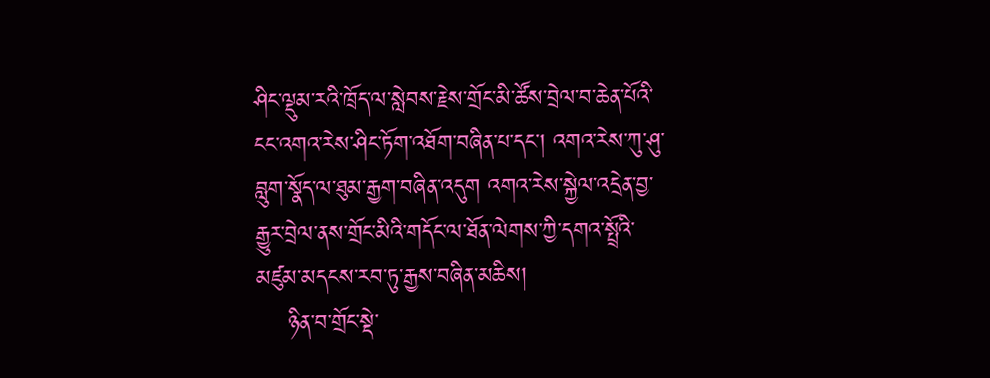ཤིང་ལྡུམ་རའི་ཁྲོད་ལ་སླེབས་རྗེས་གྲོང་མི་ཚོས་བྲེལ་བ་ཆེན་པོའི་ངང་འགའ་རེས་ཤིང་ཏོག་འཐོག་བཞིན་པ་དང་། འགའ་རེས་ཀུ་ཤུ་བླུག་སྣོད་ལ་ཐུམ་རྒྱག་བཞིན་འདུག འགའ་རེས་སྐྱེལ་འདྲེན་བྱ་རྒྱུར་བྲེལ་ནས་གྲོང་མིའི་གདོང་ལ་ཐོན་ལེགས་ཀྱི་དགའ་སྤྲོའི་མཛུམ་མདངས་རབ་ཏུ་རྒྱས་བཞིན་མཆིས།
    ཉིན་བ་གྲོང་སྡེ་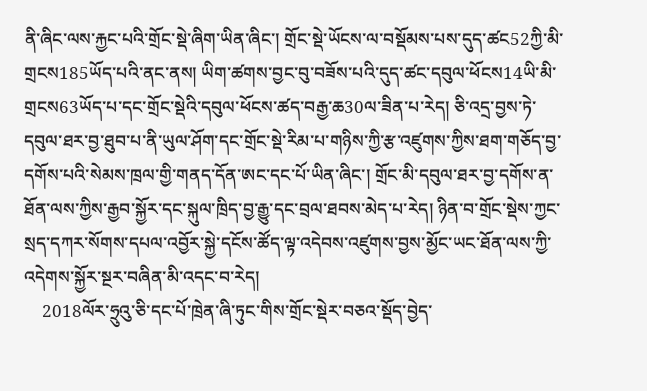ནི་ཞིང་ལས་རྐྱང་པའི་གྲོང་སྡེ་ཞིག་ཡིན་ཞིང་། གྲོང་སྡེ་ཡོངས་ལ་བསྡོམས་པས་དུད་ཚང52ཀྱི་མི་གྲངས185ཡོད་པའི་ནང་ནས། ཡིག་ཚགས་བྱང་བུ་བཟོས་པའི་དུད་ཚང་དབུལ་ཕོངས14ཡི་མི་གྲངས63ཡོད་པ་དང་གྲོང་སྡེའི་དབུལ་ཕོངས་ཚད་བརྒྱ་ཆ30ལ་ཟིན་པ་རེད། ཅི་འདྲ་བྱས་ཏེ་དབུལ་ཐར་བྱ་ཐུབ་པ་ནི་ཡུལ་ཤོག་དང་གྲོང་སྡེ་རིམ་པ་གཉིས་ཀྱི་རྩ་འཛུགས་ཀྱིས་ཐག་གཅོད་བྱ་དགོས་པའི་སེམས་ཁྲལ་གྱི་གནད་དོན་ཨང་དང་པོ་ཡིན་ཞིང་། གྲོང་མི་དབུལ་ཐར་བྱ་དགོས་ན་ཐོན་ལས་ཀྱིས་རྒྱབ་སྐྱོར་དང་སྐུལ་ཁྲིད་བྱ་རྒྱུ་དང་བྲལ་ཐབས་མེད་པ་རེད། ཉིན་བ་གྲོང་སྡེས་ཀྱང་སྲད་དཀར་སོགས་དཔལ་འབྱོར་སྐྱེ་དངོས་ཚོད་ལྟ་འདེབས་འཛུགས་བྱས་མྱོང་ཡང་ཐོན་ལས་ཀྱི་འདེགས་སྐྱོར་སྔར་བཞིན་མི་འདང་བ་རེད།
    2018ལོར་ཧྲུའུ་ཅི་དང་པོ་ཁྲེན་ཞི་ཏུང་གིས་གྲོང་སྡེར་བཅའ་སྡོད་བྱེད་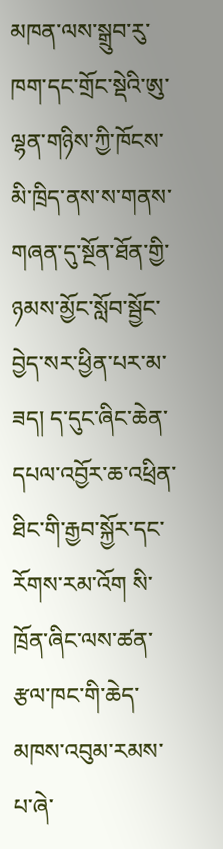མཁན་ལས་སྒྲུབ་རུ་ཁག་དང་གྲོང་སྡེའི་ཨུ་ལྷན་གཉིས་ཀྱི་ཁོངས་མི་ཁྲིད་ནས་ས་གནས་གཞན་དུ་སྔོན་ཐོན་གྱི་ཉམས་མྱོང་སློབ་སྦྱོང་བྱེད་སར་ཕྱིན་པར་མ་ཟད། ད་དུང་ཞིང་ཆེན་དཔལ་འབྱོར་ཆ་འཕྲིན་ཐིང་གི་རྒྱབ་སྐྱོར་དང་རོགས་རམ་འོག སི་ཁྲོན་ཞིང་ལས་ཚན་རྩལ་ཁང་གི་ཆེད་མཁས་འབུམ་རམས་པ་ཞེ་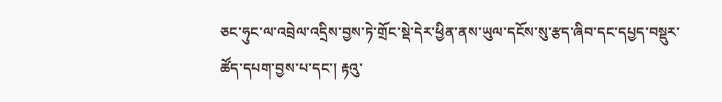ཅང་ཧུང་ལ་འབྲེལ་འདྲིས་བྱས་ཏེ་གྲོང་སྡེ་དེར་ཕྱིན་ནས་ཡུལ་དངོས་སུ་རྩད་ཞིབ་དང་དཔྱད་བསྡུར་ཚོད་དཔག་བྱས་པ་དང་། རྟའུ་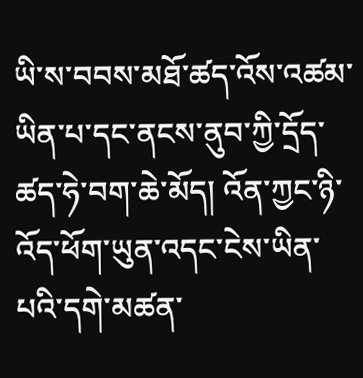ཡི་ས་བབས་མཐོ་ཚད་འོས་འཚམ་ཡིན་པ་དང་ནངས་ནུབ་ཀྱི་དྲོད་ཚད་ཧེ་བག་ཆེ་མོད། འོན་ཀྱང་ཉི་འོད་ཕོག་ཡུན་འདང་ངེས་ཡིན་པའི་དགེ་མཚན་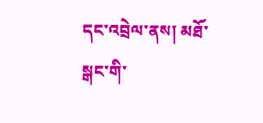དང་འབྲེལ་ནས། མཐོ་སྒང་གི་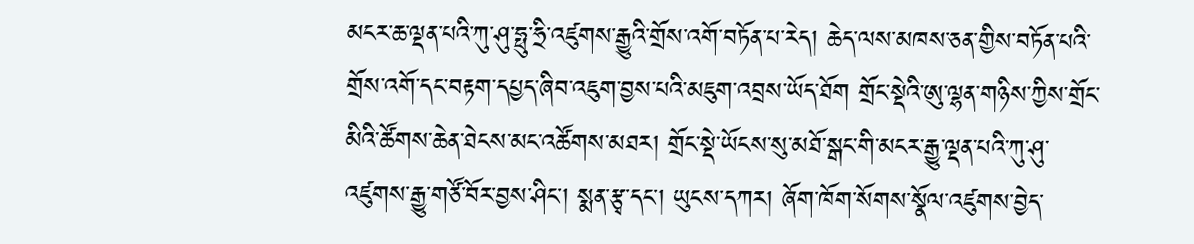མངར་ཆ་ལྡན་པའི་ཀུ་ཤུ་ཧྥུ་ཧྲི་འཛུགས་རྒྱུའི་གྲོས་འགོ་བཏོན་པ་རེད། ཆེད་ལས་མཁས་ཅན་གྱིས་བཏོན་པའི་གྲོས་འགོ་དང་བརྟག་དཔྱད་ཞིབ་འཇུག་བྱས་པའི་མཇུག་འབྲས་ཡོད་ཐོག གྲོང་སྡེའི་ཨུ་ལྷན་གཉིས་ཀྱིས་གྲོང་མིའི་ཚོགས་ཆེན་ཐེངས་མང་འཚོགས་མཐར། གྲོང་སྡེ་ཡོངས་སུ་མཐོ་སྒང་གི་མངར་རྒྱུ་ལྡན་པའི་ཀུ་ཤུ་འཛུགས་རྒྱུ་གཙོ་བོར་བྱས་ཤིང་། སྨན་རྩྭ་དང་། ཡུངས་དཀར། ཞོག་ཁོག་སོགས་སྣོལ་འཛུགས་བྱེད་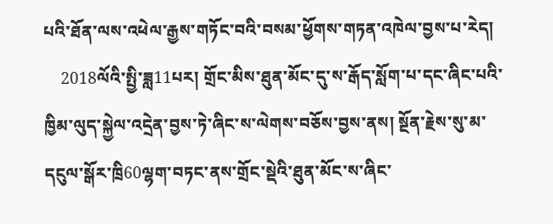པའི་ཐོན་ལས་འཕེལ་རྒྱས་གཏོང་བའི་བསམ་ཕྱོགས་གཏན་འཁེལ་བྱས་པ་རེད།
    2018ལོའི་སྤྱི་ཟླ11པར། གྲོང་མིས་ཐུན་མོང་དུ་ས་རྒོད་སློག་པ་དང་ཞིང་པའི་ཁྱིམ་ལུད་སྐྱེལ་འདྲེན་བྱས་ཏེ་ཞིང་ས་ལེགས་བཅོས་བྱས་ནས། སྔོན་རྗེས་སུ་མ་དངུལ་སྒོར་ཁྲི60ལྷག་བཏང་ནས་གྲོང་སྡེའི་ཐུན་མོང་ས་ཞིང་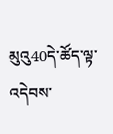མུའུ40དེ་ཚོད་ལྟ་འདེབས་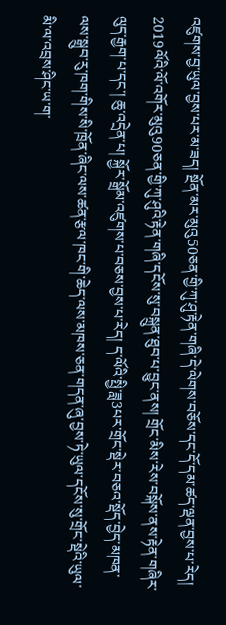འཛུགས་བྱ་ཡུལ་བྱས་པར་མ་ཟད། སྔོན་མར་མུའུ50ཅན་གྱི་ཀུ་ཤུ་རྟེན་གཞི་དེ་ལེགས་བཅོས་དང་དོ་དམ་ཚད་ལྡན་བྱས་པ་རེད། 2019ལོའི་ལོ་འགོར་མུའུ90ཅན་གྱི་ཀུ་ཤུའི་རྟེན་གཞི་དངོས་སུ་བསྐྲུན་ཐུབ་པ་བྱུང་ནས། གྲོང་མིས་རེས་བསྐོས་ནས་རྟེན་གཞིར་ལུད་རྒྱག་པ་དང་། ཆུ་འདྲེན་པ། སྐྱོར་སྒྲོམ་འཛུགས་པ་བཅས་བྱས་པ་རེད། ད་ལོའི་སྤྱི་ཟླ3པར་གྲོང་སྡེར་བཅའ་སྡོད་བྱེད་མཁན་ལས་སྒྲུབ་རུ་ཁག་གིས་སི་ཁྲོན་ཞིང་ལས་ཚན་རྩལ་ཁང་གི་ཆེད་ལས་མཁས་ཅན་གདན་ཞུ་བྱས་ཏེ་ཡུལ་དངོས་སུ་གྲོང་སྡེའི་ཡུལ་མི་ལ་འབྲས་ཤིང་ཡ་ག་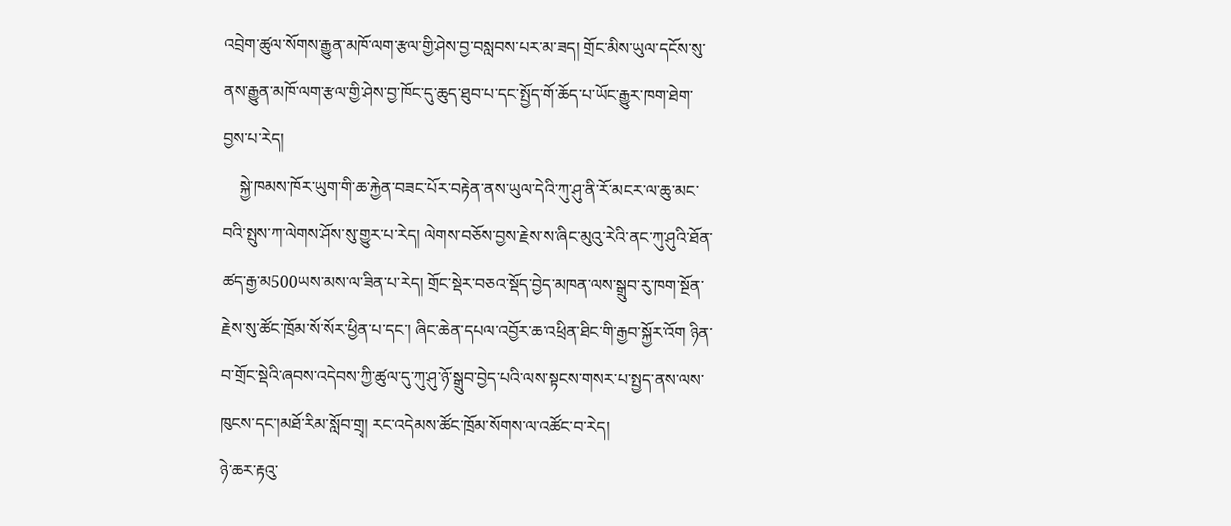འབྲེག་ཚུལ་སོགས་རྒྱུན་མཁོ་ལག་རྩལ་གྱི་ཤེས་བྱ་བསླབས་པར་མ་ཟད། གྲོང་མིས་ཡུལ་དངོས་སུ་ནས་རྒྱུན་མཁོ་ལག་རྩལ་གྱི་ཤེས་བྱ་ཁོང་དུ་ཆུད་ཐུབ་པ་དང་སྤྱོད་གོ་ཆོད་པ་ཡོང་རྒྱུར་ཁག་ཐེག་བྱས་པ་རེད།
    སྐྱེ་ཁམས་ཁོར་ཡུག་གི་ཆ་རྐྱེན་བཟང་པོར་བརྟེན་ནས་ཡུལ་དེའི་ཀུ་ཤུ་ནི་རོ་མངར་ལ་ཆུ་མང་བའི་སྤུས་ཀ་ལེགས་ཤོས་སུ་གྱུར་པ་རེད། ལེགས་བཅོས་བྱས་རྗེས་ས་ཞིང་མུའུ་རེའི་ནང་ཀུ་ཤུའི་ཐོན་ཚད་རྒྱ་མ500ཡས་མས་ལ་ཟིན་པ་རེད། གྲོང་སྡེར་བཅའ་སྡོད་བྱེད་མཁན་ལས་སྒྲུབ་རུ་ཁག་སྔོན་རྗེས་སུ་ཚོང་ཁྲོམ་སོ་སོར་ཕྱིན་པ་དང་། ཞིང་ཆེན་དཔལ་འབྱོར་ཆ་འཕྲིན་ཐིང་གི་རྒྱབ་སྐྱོར་འོག ཉིན་བ་གྲོང་སྡེའི་ཞབས་འདེབས་ཀྱི་ཚུལ་དུ་ཀུ་ཤུ་ཉོ་སྒྲུབ་བྱེད་པའི་ལས་སྟངས་གསར་པ་སྤྱད་ནས་ལས་ཁུངས་དང་།མཐོ་རིམ་སློབ་གྲྭ། རང་འདེམས་ཚོང་ཁྲོམ་སོགས་ལ་འཚོང་བ་རེད།
ཉེ་ཆར་རྟའུ་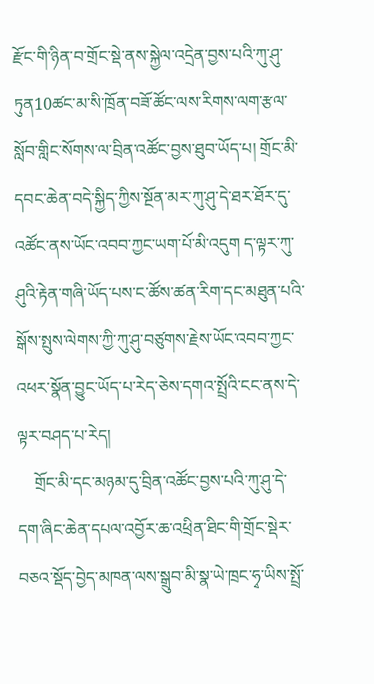རྫོང་གི་ཉིན་བ་གྲོང་སྡེ་ནས་སྐྱེལ་འདྲེན་བྱས་པའི་ཀུ་ཤུ་ཏུན10ཚང་མ་སི་ཁྲོན་བཟོ་ཚོང་ལས་རིགས་ལག་རྩལ་སློབ་གླིང་སོགས་ལ་བྲིན་འཚོང་བྱས་ཐུབ་ཡོད་པ། གྲོང་མི་དབང་ཆེན་བདེ་སྐྱིད་ཀྱིས་སྔོན་མར་ཀུ་ཤུ་དེ་ཐར་ཐོར་དུ་འཚོང་ནས་ཡོང་འབབ་ཀྱང་ཡག་པོ་མི་འདུག ད་ལྟར་ཀུ་ཤུའི་རྟེན་གཞི་ཡོད་པས་ང་ཚོས་ཚན་རིག་དང་མཐུན་པའི་སྒོས་སྤུས་ལེགས་ཀྱི་ཀུ་ཤུ་བཙུགས་རྗེས་ཡོང་འབབ་ཀྱང་འཕར་སྣོན་བྱུང་ཡོད་པ་རེད་ཅེས་དགའ་སྤྲོའི་ངང་ནས་དེ་ལྟར་བཤད་པ་རེད།
    གྲོང་མི་དང་མཉམ་དུ་བྲིན་འཚོང་བྱས་པའི་ཀུ་ཤུ་དེ་དག་ཞིང་ཆེན་དཔལ་འབྱོར་ཆ་འཕྲིན་ཐིང་གི་གྲོང་སྡེར་བཅའ་སྡོད་བྱེད་མཁན་ལས་སྒྲུབ་མི་སྣ་ཡེ་ཁྲང་ཧྭ་ཡིས་སྤྲོ་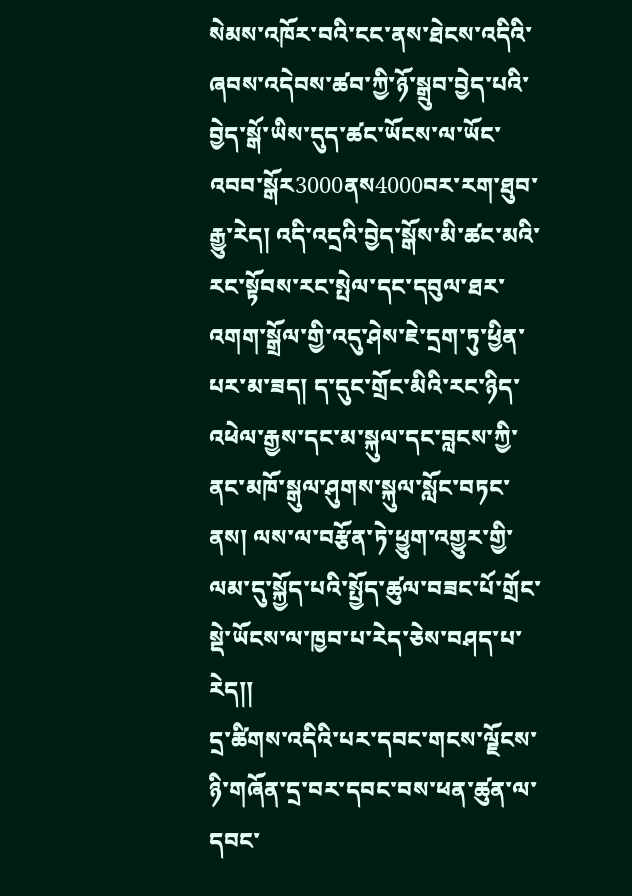སེམས་འཁོར་བའི་ངང་ནས་ཐེངས་འདིའི་ཞབས་འདེབས་ཚབ་ཀྱི་ཉོ་སྒྲུབ་བྱེད་པའི་བྱེད་སྒོ་ཡིས་དུད་ཚང་ཡོངས་ལ་ཡོང་འབབ་སྒོར3000ནས4000བར་རག་ཐུབ་རྒྱུ་རེད། འདི་འདྲའི་བྱེད་སྒོས་མི་ཚང་མའི་རང་སྟོབས་རང་སྤེལ་དང་དབུལ་ཐར་འགག་སྒྲོལ་གྱི་འདུ་ཤེས་ཇེ་དྲག་ཏུ་ཕྱིན་པར་མ་ཟད། ད་དུང་གྲོང་མིའི་རང་ཉིད་འཕེལ་རྒྱས་དང་མ་སྐུལ་དང་བླངས་ཀྱི་ནང་མཁོ་སྒུལ་ཤུགས་སྐུལ་སློང་བཏང་ནས། ལས་ལ་བརྩོན་ཏེ་ཕྱུག་འགྱུར་གྱི་ལམ་དུ་སྐྱོད་པའི་སྤྱོད་ཚུལ་བཟང་པོ་གྲོང་སྡེ་ཡོངས་ལ་ཁྱབ་པ་རེད་ཅེས་བཤད་པ་རེད།།
དྲ་ཚིགས་འདིའི་པར་དབང་གངས་ལྗོངས་ཉི་གཞོན་དྲ་བར་དབང་བས་ཕན་ཚུན་ལ་དབང་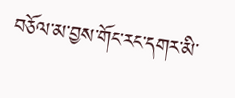བཅོལ་མ་བྱས་གོང་རང་དགར་མི་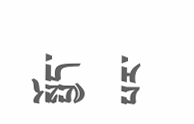སྤྱོད་པར་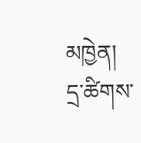མཁྱེན།
དྲ་ཚིགས་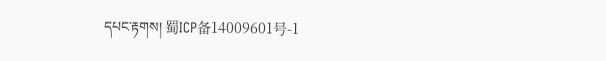དཔང་རྟགས། 蜀ICP备14009601号-1